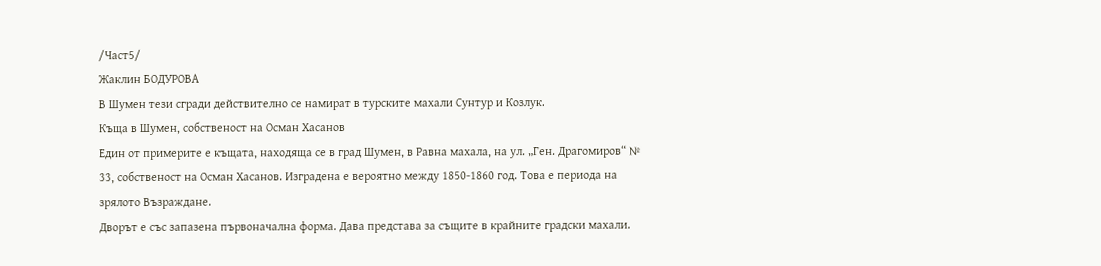/Част5/
Жаклин БОДУРОВА
В Шумен тези сгради действително се намират в турските махали Сунтур и Козлук.
Къща в Шумен, собственост на Осман Хасанов
Един от примерите е къщата, находяща се в град Шумен, в Равна махала, на ул. „Ген. Драгомиров“ № 33, собственост на Осман Хасанов. Изградена е вероятно между 1850-1860 год. Това е периода на зрялото Възраждане.
Дворът е със запазена първоначална форма. Дава представа за същите в крайните градски махали.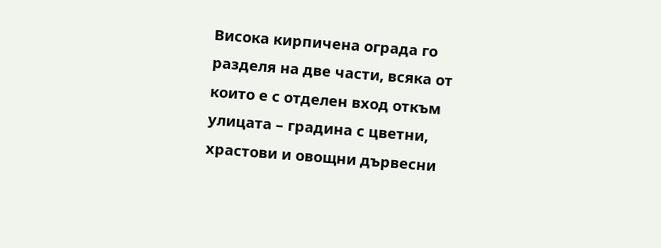Висока кирпичена ограда го разделя на две части, всяка от които е с отделен вход откъм улицата – градина с цветни, храстови и овощни дървесни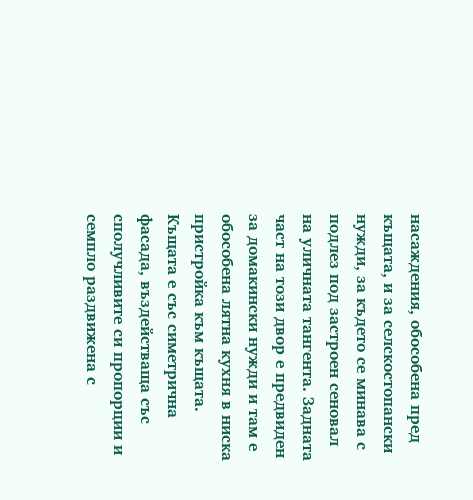насаждения, обособена пред къщата, и за селскостопански нужди, за където се минава с подлез под застроен сеновал на уличната тангента. Задната част на този двор е предвиден за домакински нужди и там е обособена лятна кухня в ниска пристройка към къщата.
Къщата е със симетрична фасада, въздействаща със сполучливите си пропорции и семпло раздвижена с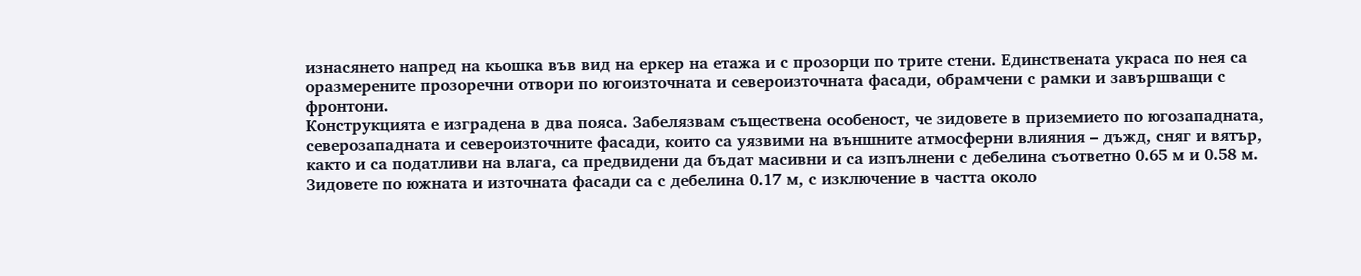изнасянето напред на кьошка във вид на еркер на етажа и с прозорци по трите стени. Единствената украса по нея са оразмерените прозоречни отвори по югоизточната и североизточната фасади, обрамчени с рамки и завършващи с фронтони.
Конструкцията е изградена в два пояса. Забелязвам съществена особеност, че зидовете в приземието по югозападната, северозападната и североизточните фасади, които са уязвими на външните атмосферни влияния – дъжд, сняг и вятър, както и са податливи на влага, са предвидени да бъдат масивни и са изпълнени с дебелина съответно 0.65 м и 0.58 м. Зидовете по южната и източната фасади са с дебелина 0.17 м, с изключение в частта около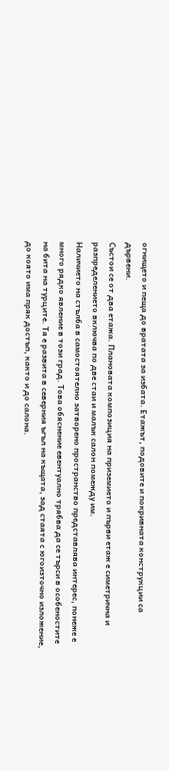огнището и пеща до вратата за избата. Етажът, подовите и покривната конструкции са дървени.
Състои се от два етажа. Плановата композиция на приземието и първи етаж е симетрична и разпределението включва по две стаи и малък салон помежду им.
Наличието на стълба в самостоятелно затворено пространство представлява интерес, понеже е много рядко явление в този град. Това обяснение евентуално трябва да се търси в особеностите на бита на турците. Тя е развита в северния ъгъл на къщата, зад стаята с югоизточно изложение, до която има пряк достъп, както и до салона.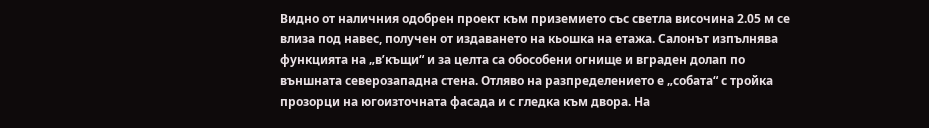Видно от наличния одобрен проект към приземието със светла височина 2.05 м се влиза под навес, получен от издаването на кьошка на етажа. Салонът изпълнява функцията на „в’къщи“ и за целта са обособени огнище и вграден долап по външната северозападна стена. Отляво на разпределението е „собата“ с тройка прозорци на югоизточната фасада и с гледка към двора. На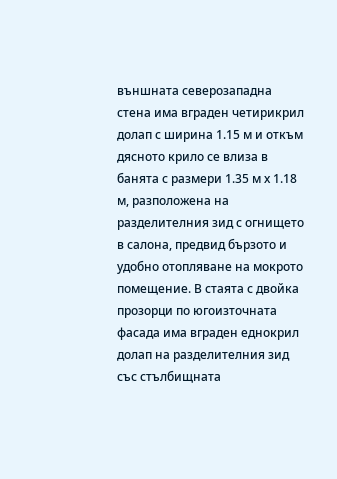външната северозападна стена има вграден четирикрил долап с ширина 1.15 м и откъм дясното крило се влиза в банята с размери 1.35 м х 1.18 м, разположена на разделителния зид с огнището в салона, предвид бързото и удобно отопляване на мокрото помещение. В стаята с двойка прозорци по югоизточната фасада има вграден еднокрил долап на разделителния зид със стълбищната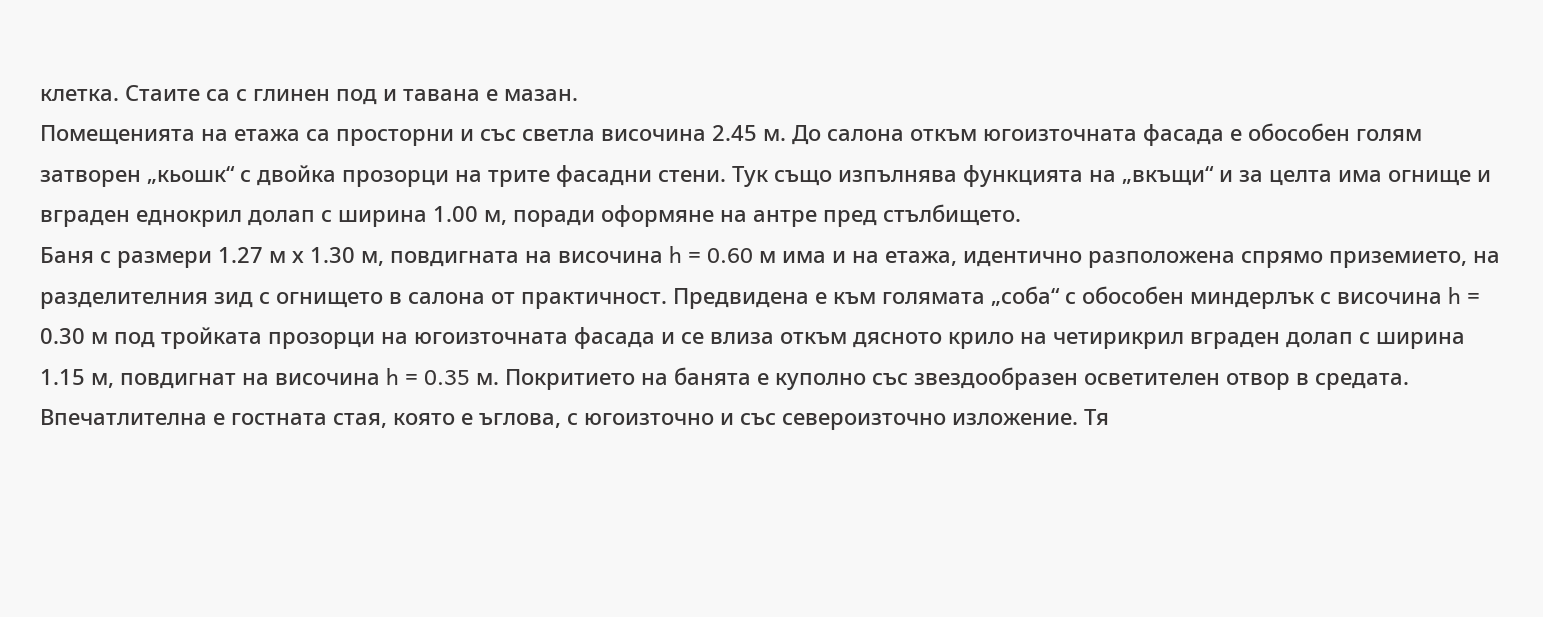клетка. Стаите са с глинен под и тавана е мазан.
Помещенията на етажа са просторни и със светла височина 2.45 м. До салона откъм югоизточната фасада е обособен голям затворен „кьошк“ с двойка прозорци на трите фасадни стени. Тук също изпълнява функцията на „вкъщи“ и за целта има огнище и вграден еднокрил долап с ширина 1.00 м, поради оформяне на антре пред стълбището.
Баня с размери 1.27 м х 1.30 м, повдигната на височина h = 0.60 м има и на етажа, идентично разположена спрямо приземието, на разделителния зид с огнището в салона от практичност. Предвидена е към голямата „соба“ с обособен миндерлък с височина h = 0.30 м под тройката прозорци на югоизточната фасада и се влиза откъм дясното крило на четирикрил вграден долап с ширина 1.15 м, повдигнат на височина h = 0.35 м. Покритието на банята е куполно със звездообразен осветителен отвор в средата. Впечатлителна е гостната стая, която е ъглова, с югоизточно и със североизточно изложение. Тя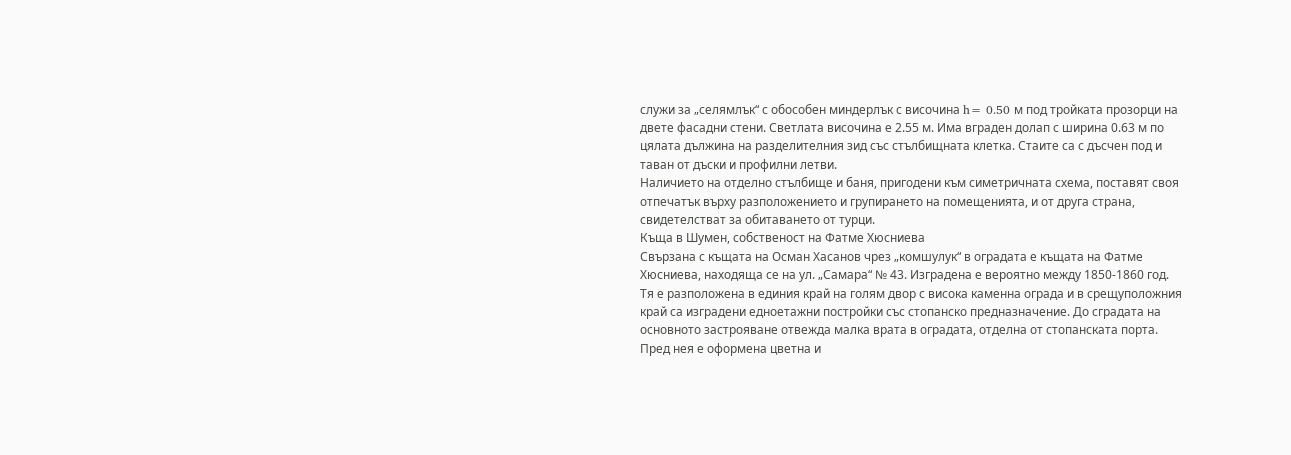служи за „селямлък“ с обособен миндерлък с височина h= 0.50 м под тройката прозорци на двете фасадни стени. Светлата височина е 2.55 м. Има вграден долап с ширина 0.63 м по цялата дължина на разделителния зид със стълбищната клетка. Стаите са с дъсчен под и таван от дъски и профилни летви.
Наличието на отделно стълбище и баня, пригодени към симетричната схема, поставят своя отпечатък върху разположението и групирането на помещенията, и от друга страна, свидетелстват за обитаването от турци.
Къща в Шумен, собственост на Фатме Хюсниева
Свързана с къщата на Осман Хасанов чрез „комшулук“ в оградата е къщата на Фатме Хюсниева, находяща се на ул. „Самара“ № 43. Изградена е вероятно между 1850-1860 год.
Тя е разположена в единия край на голям двор с висока каменна ограда и в срещуположния край са изградени едноетажни постройки със стопанско предназначение. До сградата на основното застрояване отвежда малка врата в оградата, отделна от стопанската порта. Пред нея е оформена цветна и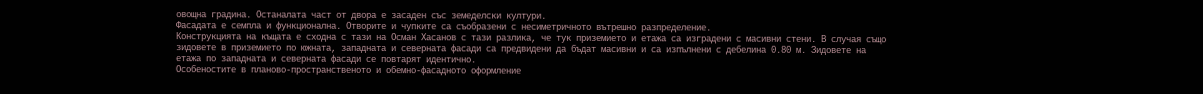овощна градина. Останалата част от двора е засаден със земеделски култури.
Фасадата е семпла и функционална. Отворите и чупките са съобразени с несиметричното вътрешно разпределение.
Конструкцията на къщата е сходна с тази на Осман Хасанов с тази разлика, че тук приземието и етажа са изградени с масивни стени. В случая също зидовете в приземието по южната, западната и северната фасади са предвидени да бъдат масивни и са изпълнени с дебелина 0.80 м. Зидовете на етажа по западната и северната фасади се повтарят идентично.
Особеностите в планово-пространственото и обемно-фасадното оформление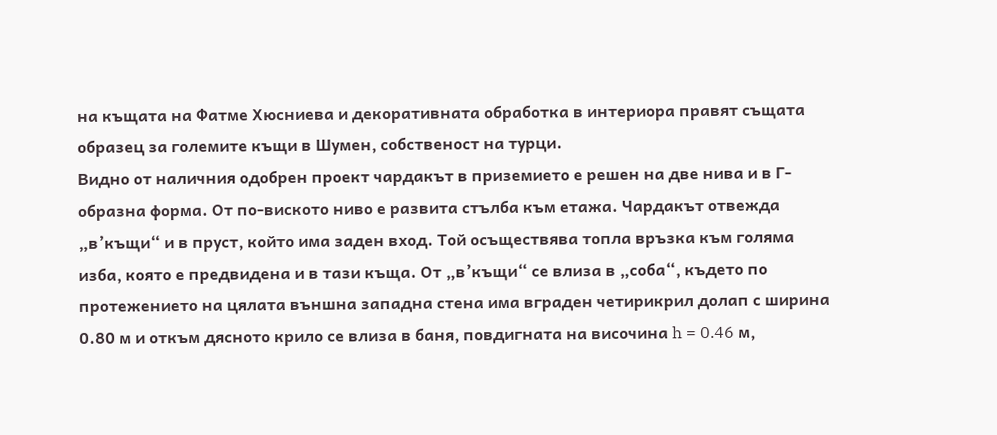на къщата на Фатме Хюсниева и декоративната обработка в интериора правят същата образец за големите къщи в Шумен, собственост на турци.
Видно от наличния одобрен проект чардакът в приземието е решен на две нива и в Г-образна форма. От по-виското ниво е развита стълба към етажа. Чардакът отвежда „в’къщи“ и в пруст, който има заден вход. Той осъществява топла връзка към голяма изба, която е предвидена и в тази къща. От „в’къщи“ се влиза в „соба“, където по протежението на цялата външна западна стена има вграден четирикрил долап с ширина 0.80 м и откъм дясното крило се влиза в баня, повдигната на височина h = 0.46 м,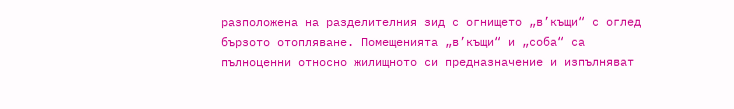разположена на разделителния зид с огнището „в’къщи“ с оглед бързото отопляване. Помещенията „в’къщи“ и „соба“ са пълноценни относно жилищното си предназначение и изпълняват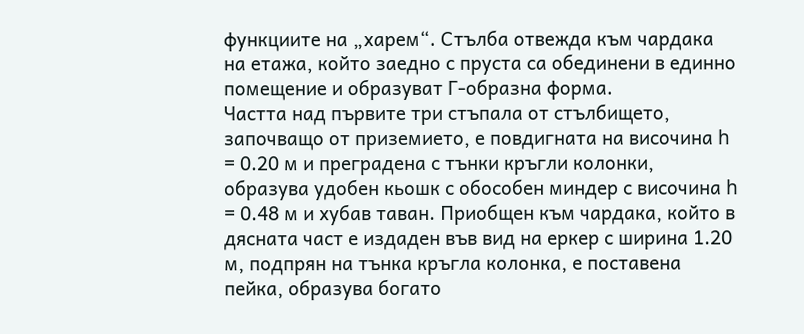функциите на „харем“. Стълба отвежда към чардака на етажа, който заедно с пруста са обединени в единно помещение и образуват Г-образна форма.
Частта над първите три стъпала от стълбището, започващо от приземието, е повдигната на височина h = 0.20 м и преградена с тънки кръгли колонки, образува удобен кьошк с обособен миндер с височина h = 0.48 м и хубав таван. Приобщен към чардака, който в дясната част е издаден във вид на еркер с ширина 1.20 м, подпрян на тънка кръгла колонка, е поставена пейка, образува богато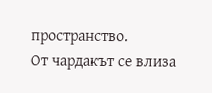пространство.
От чардакът се влиза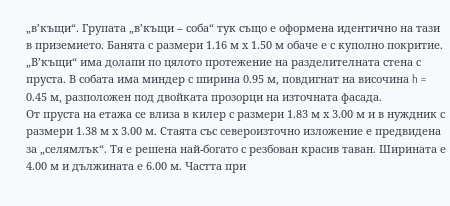„в’къщи“. Групата „в’къщи – соба“ тук също е оформена идентично на тази в приземието. Банята с размери 1.16 м х 1.50 м обаче е с куполно покритие. „В’къщи“ има долапи по цялото протежение на разделителната стена с пруста. В собата има миндер с ширина 0.95 м, повдигнат на височина h = 0.45 м, разположен под двойката прозорци на източната фасада.
От пруста на етажа се влиза в килер с размери 1.83 м х 3.00 м и в нуждник с размери 1.38 м х 3.00 м. Стаята със североизточно изложение е предвидена за „селямлък“. Тя е решена най-богато с резбован красив таван. Ширината е 4.00 м и дължината е 6.00 м. Частта при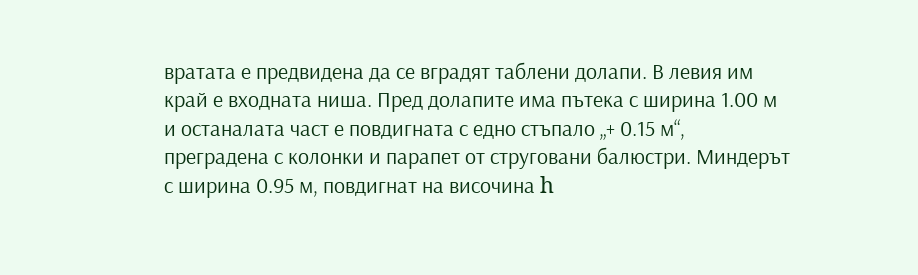вратата е предвидена да се вградят таблени долапи. В левия им край е входната ниша. Пред долапите има пътека с ширина 1.00 м и останалата част е повдигната с едно стъпало „+ 0.15 м“, преградена с колонки и парапет от струговани балюстри. Миндерът с ширина 0.95 м, повдигнат на височина h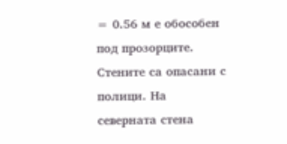= 0.56 м е обособен под прозорците. Стените са опасани с полици. На северната стена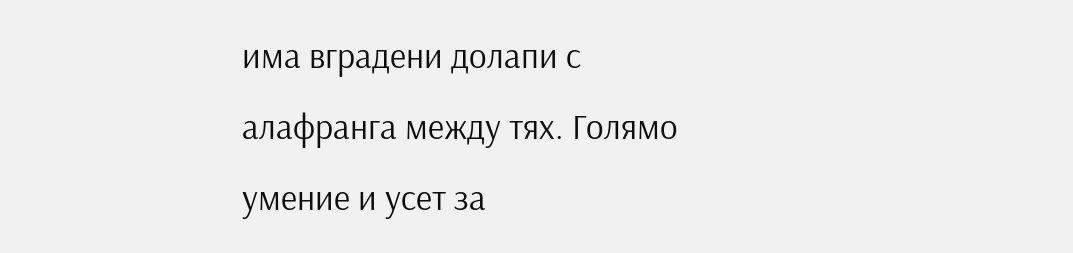има вградени долапи с алафранга между тях. Голямо умение и усет за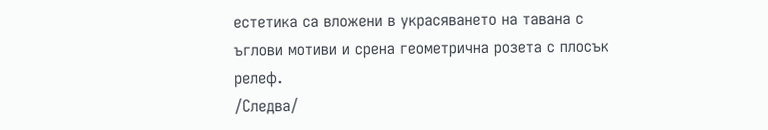естетика са вложени в украсяването на тавана с ъглови мотиви и срена геометрична розета с плосък релеф.
/Следва/